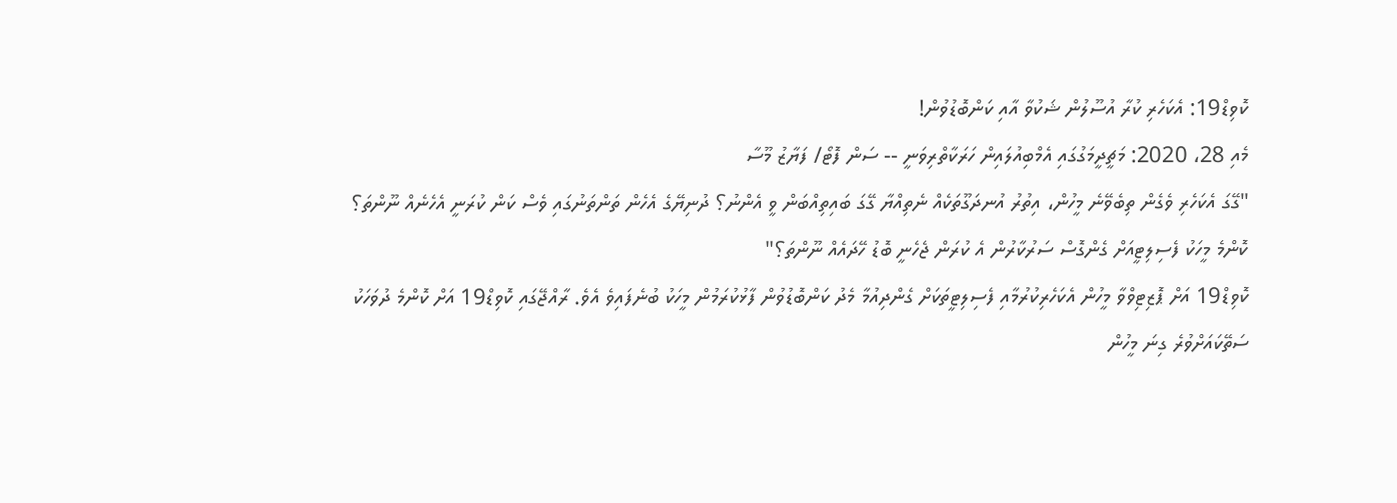ކޮވިޑް19: އެކަހެރި ކުރާ އުސޫލުން ޝަކުވާ އާއި ކަންބޮޑުވުން!
މެއި 28، 2020: މަޗީދީމަގުގައި އެމްބިއުލައިން ހަރަކާތްރިވަނީ -- ސަން ފޮޓޯ/ ފަޔާޒު މޫސާ
"ގޭގަ އެކަހެރި ވެގެން ތިބެވޭނެ މީހުން، އިތުރު އުނދަގޫތަކެއް ނެތިއްޔާ ގޭގަ ބައިތިއްބަން ވީ އެންނު؟ ދުނިޔޭގެ އެހެން ތަންތަނުގައި ވެސް ކަން ކުރަނީ އެހެނެއް ނޫންތަ؟ ކޮންމެ މީހަކު ފެސިލިޓީއަށް ގެންގޮސް ސަރުކާރުން އެ ކުރަން ޖެހެނީ ބޮޑު ހޭދައެއް ނޫންތަ؟"
ކޮވިޑް19 އަށް ޕޮޒިޓިވްވާ މީހުން އެކަހެރިކުރުމާއި ފެސިލިޓީތަކަށް ގެންދިއުމާ މެދު ކަންބޮޑުވުން ފާޅުކުރަމުން މީހަކު ބުނެފައިވެ އެވެ. ރާއްޖޭގައި ކޮވިޑް19 އަށް ކޮންމެ ދުވަހަކު ސަތޭކައަށްވުރެ ގިނަ މީހުން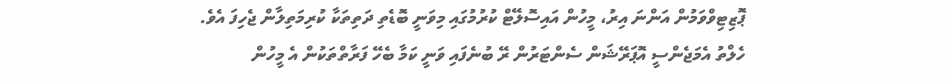ޕޮޒިޓިވްވަމުން އަންނަ އިރު، މީހުން އައިސޮލޭޓް ކުރުމުގައި މިވަނީ ބޮޑެތި ދަތިތަކާ ކުރިމަތިލާން ޖެހިފަ އެވެ.
ހެލްތު އެމަޖެންސީ އޮޕަރޭޝަން ސެންޓަރުން ރޭ ބުނެފައި ވަނީ ކަމާ ބެހޭ ފަރާތްތަކުން އެ މީހުން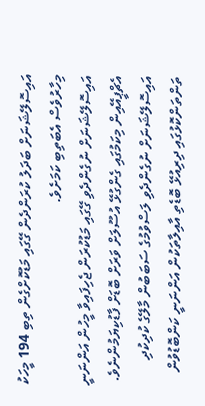އައިސޮލޭޝަނަށް ބަދަލު ކުރަންދެން ގޭގައި މަޑުކޮށްގެން ތިބި 194 މީހަކު މިހާރުވެސް އެބަތިބި ކަމަށެވެ.
އައިސޮލޭޝަނަށް ނުގެންދެވި ގޭގައި މަޑުކުރަން ޖެހިފައިވާ މީހުން އަންނަނީ އެޗްޕީއޭއިން މިކަމުގައި ގެންގުޅޭ އުސޫލަށް ވަރަށް ބޮޑަށް ފާޑުކިޔަމުންނެވެ.
އައިސޮލޭޝަނަށް ނުގެންދެވި ލަސްވުމުގެ ސަބަބުން މާލޭގެ ކުދިކުދި ތަންތަންކޮޅުގައި ދިރިއުޅޭ ބޮޑެތި އާއިލާތަކުން އަންނަނީ ކަންބޮޑުވުން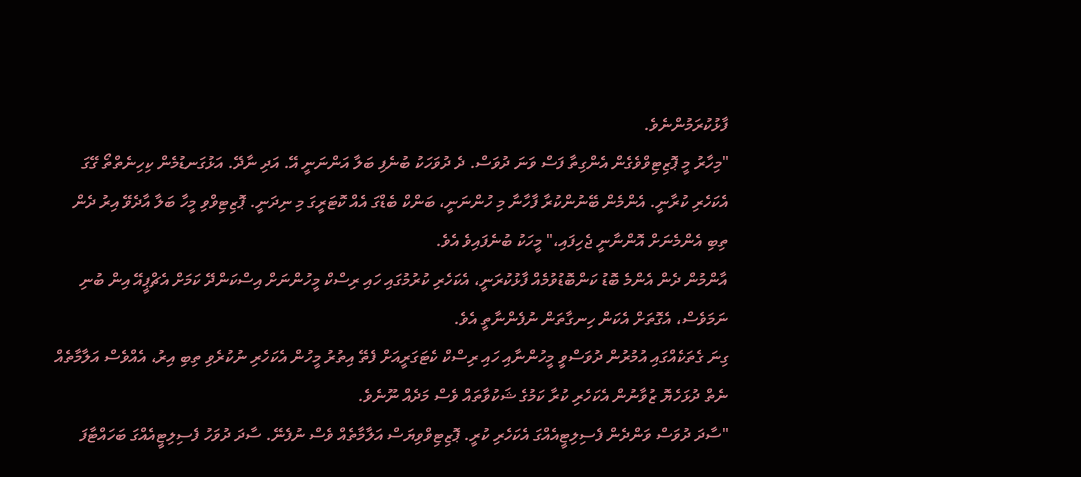ފާޅުކުރަމުންނެވެ.
"މިހާރު މީ ޕޮޒިޓިވްވެގެން އެންގިތާ ފަސް ވަނަ ދުވަސް. ދެ ދުވަހަކު ބުނެފި ބަލާ އަންނަނީ އޭ. އަދި ނާދޭ. އަޅުގަނޑުމެން ކިހިނެތްތޯ ގޭގަ އެކަހެރި ކުރާނީ. އެންމެން ބޭނުންކުރާ ފާހާނާ މި ހުންނަނީ، ބަންކް ބެޑްގަ އެއް ކޮޓަރީގަ މި ނިދަނީ. ޕޮޒިޓިވްވި މީހާ ބަލާ އާދެވޭ އިރު ދެން ތިބި އެންމެނަށް އޮންނާނީ ޖެހިފައި،" މީހަކު ބުނެފައިވެ އެވެ.
އާންމުން ދެން އެންމެ ބޮޑު ކަންބޮޑުވުމެއް ފާޅުކުރަނީ، އެކަހެރި ކުރުމުގައި ހައި ރިސްކް މީހުންނަށް އިސްކަންދޭ ކަމަށް އެޗްޕީއޭ އިން ބުނި ނަމަވެސް، އެގޮތަށް އެކަން ހިނގާތަން ނުފެންނާތީ އެވެ.
ގިނަ ގެތަކެއްގައި އުމުރުން ދުވަސްވީ މީހުންނާއި ހައި ރިސްކް ކެޓަގަރީއަށް ފެތޭ އިތުރު މީހުން އެކަހެރި ނުކުރެވި ތިބި އިރު، އެއްވެސް އަލާމާތެއް ނެތް ދުޅަހެޔޮ ޒުވާނުން އެކަހެރި ކުރާ ކަމުގެ ޝަކުވާތައް ވެސް މަދެއް ނޫނެވެ.
"ސާދަ ދުވަސް ވަންދެން ފެސިލިޓީއެއްގަ އެކަހެރި ކުރީ. ޕޮޒިޓިވްވިޔަސް އަލާމާތެއް ވެސް ނުފެނޭ. ސާދަ ދުވަހު ފެސިލިޓީއެއްގަ ބަހައްޓާފަ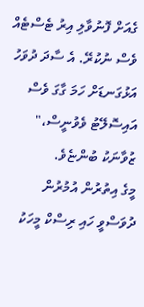ގެއަށް ފޮނުވާލި އިރު ޓެސްޓެއް ވެސް ނުކުރޭ. އެ ސާދަ ދުވަހު އަޅުގަނޑަށް ހަމަ ގާގަ ވެސް އައިސޮލޭޓު ވެވުނީސް،" ޒުވާނަކު ބުންޏެވެ.
މީގެ އިތުރުން އުމުރުން ދުވަސްވީ ހައި ރިސްކް މީހަކު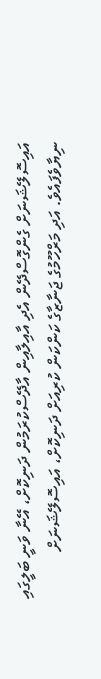އައިސޮލޭޝަނަށް ގެންގޮސްދޭން އެދި އާއިލާއިން އާދޭސްކުރަމުން ދަނިކޮށް، އޭނާ ވަނީ ބަލީގައި ނިޔާވެފައެވެ. އަދި މަރްހޫމުގެ ޖަނާޒާގެ ކަންކަން ކުރިއަށް ދަނިކޮށް، އައިސޮލޭޝަނަށް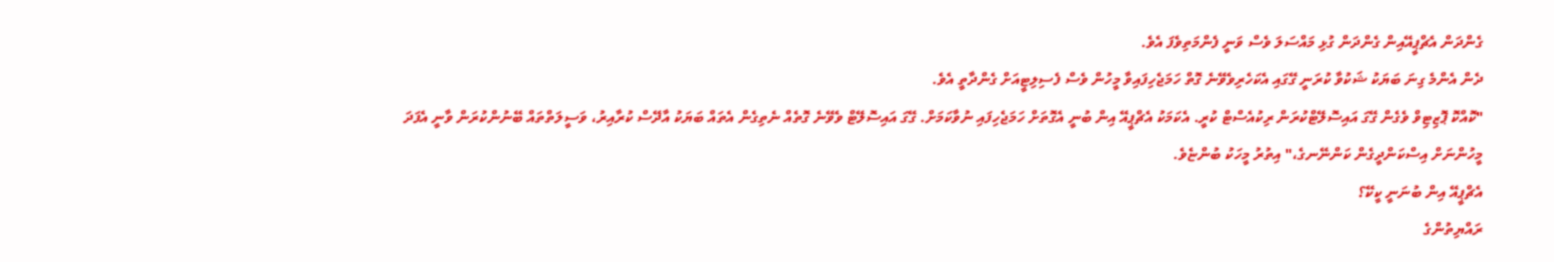ގެންދަން އެޗްޕީއޭއިން ގެންދަން ގުޅި މައްސަލަ ވެސް ވަނީ ފެންމަތިވެފަ އެވެ.
ދެން އެންމެ ގިނަ ބަޔަކު ޝަކުވާ ކުރަނީ ގޭގައި އެކަހެރިވެވޭނެ ގޮތް ހަމަޖެހިފައިވާ މީހުން ވެސް ފެސިލިޓީއަށް ގެންދާތީ އެވެ.
"ކޮއްކޮ ޕޮޒިޓިވް ވެގެން ގޭގަ އައިސޮލޭޓްކުރަން ރިކުއެސްޓް ކުރީ. އެކަމަކު އެޗްޕީއޭ އިން ބުނީ އެގޮތަށް ހަމަޖެހިފައި ނުވާކަމަށް. ގޭގަ އައިސޮލޭޓް ވެވޭނެ ގޮތެއް ނެތިގެން އެތައް ބަޔަކު އާދޭސް ކުރާއިރު، ވަސީލަތްތައް ބޭނުންކުރަން ވާނީ އެފަދަ މީހުންނަށް އިސްކަންދީގެން ކަންނޭނގެ،" އިތުރު މީހަކު ބުންޏެވެ.
އެޗްޕީއޭ އިން ބުނަނީ ކީކޭ؟
ރައްޔިތުންގެ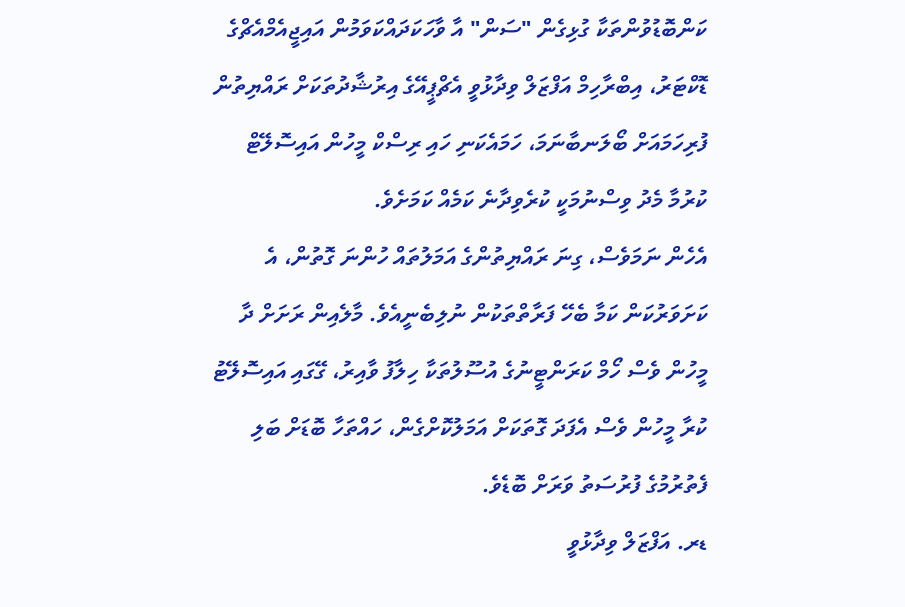ކަންބޮޑުވުންތަކާ ގުޅިގެން "ސަން" އާ ވާހަކަދައްކަވަމުން އައިޖީއެމްއެޗްގެ ޑޮކްޓަރު، އިބްރާހިމް އަފްޒަލް ވިދާޅުވީ އެޗްޕީއޭގެ އިރުޝާދުތަކަށް ރައްޔިތުން ފުރިހަމައަށް ބޯލަނބާނަމަ، ހަމައެކަނި ހައި ރިސްކް މީހުން އައިސޮލޭޓް ކުރުމާ މެދު ވިސްނުމަކީ ކުރެވިދާނެ ކަމެއް ކަމަށެވެ.
އެހެން ނަމަވެސް، ގިނަ ރައްޔިތުންގެ އަމަލުތައް ހުންނަ ގޮތުން، އެ ކަށަވަރުކަން ކަމާ ބެހޭ ފަރާތްތަކުން ނުލިބެނީއެވެ. މާލެއިން ރަށަށް ދާ މީހުން ވެސް ހޯމް ކަރަންޓީނުގެ އުސޫލުތަކާ ހިލާފު ވާއިރު، ގޭގައި އައިސޮލޭޓު ކުރާ މީހުން ވެސް އެފަދަ ގޮތަކަށް އަމަލުކޮށްގެން، ހައްތަހާ ބޮޑަށް ބަލި ފެތުރުމުގެ ފުރުސަތު ވަރަށް ބޮޑެވެ.
ޑރ. އަފްޒަލް ވިދާޅުވީ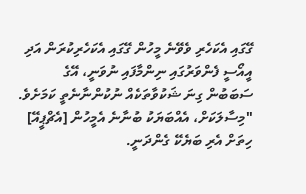ގޭގައި އެކަހެރި ވެވޭނެ މީހުން ގޭގައި އެކަހެރިކުރަން އަދި އީއޯސީ ފެންވަރުގައި ނިންމާފައި ނުވަނީ، އޭގެ ސަބަބުން ގިނަ ޝަކުވާތަކެއް ނުކުންނާނެތީ ކަމަށެވެ.
"މިސާލަކަށް، އެއްބަޔަކު ބުނާނެ އެމީހުން [އެޗްޕީއޭ] ހިތަށް އެރި ބަޔެކޭ ގެންދަނީ.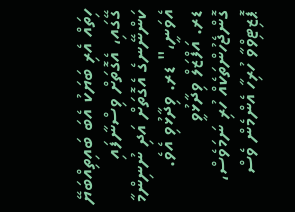ހިތައް އެރި ބަޔަކު އެބަ ބައިތިއްބަޔޭ ގޭގައި، އެގޮތަށް ވިސްނާފައި ކަންނޭނގެ އެގޮތަށް އަދި ނުނިންމާ އެވަނީ،" ޑރ. ވިދާޅުވި އެވެ.
ޑރ. އަފްޒަލް ވިދާޅުވީ ގޮންޖެހުންތަކެއް ހުރި ނަމަވެސް، ޕޮޒިޓިވްވާ ހުރިހާ އެންމެން ވެސް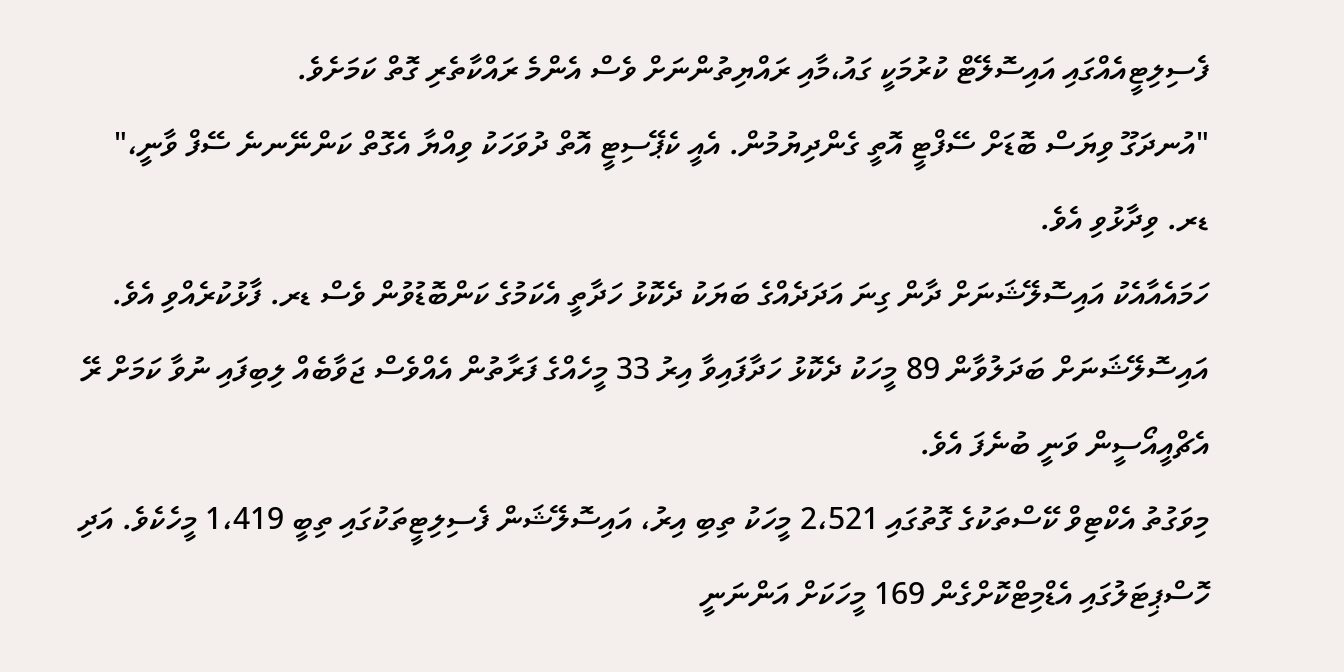ފެސިލިޓީއެއްގައި އައިސޮލޭޓް ކުރުމަކީ ގައު،މާއި ރައްޔިތުންނަށް ވެސް އެންމެ ރައްކާތެރި ގޮތް ކަމަށެވެ.
"އުނދަގޫ ވިޔަސް ބޮޑަށް ސޭފްޓީ އޮތީ ގެންދިޔުމުން. އެއީ ކެޕޭސިޓީ އޮތް ދުވަހަކު ވިއްޔާ އެގޮތް ކަންނޭނނެ ސޭފް ވާނީ،" ޑރ. ވިދާޅުވި އެވެ.
ހަމައެއާއެކު އައިސޮލޭޝަނަށް ދާން ގިނަ އަދަދެއްގެ ބަޔަކު ދެކޮޅު ހަދާތީ އެކަމުގެ ކަންބޮޑުވުން ވެސް ޑރ. ފާޅުކުރެއްވި އެވެ. އައިސޮލޭޝަނަށް ބަދަލުވާން 89 މީހަކު ދެކޮޅު ހަދާފައިވާ އިރު 33 މީހެއްގެ ފަރާތުން އެއްވެސް ޖަވާބެއް ލިބިފައި ނުވާ ކަމަށް ރޭ އެޗްއީއޯސީން ވަނީ ބުނެފަ އެވެ.
މިވަގުތު އެކްޓިވް ކޭސްތަކުގެ ގޮތުގައި 2،521 މީހަކު ތިބި އިރު، އައިސޮލޭޝަން ފެސިލިޓީތަކުގައި ތިބީ 1،419 މީހެކެވެ. އަދި ހޮސްޕިޓަލުގައި އެޑްމިޓްކޮށްގެން 169 މީހަކަށް އަންނަނީ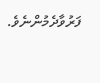ފަރުވާދެމުންނެވެ.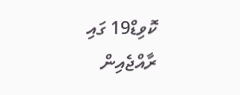ކޮވިޑް19 ގައި ރާއްޖެއިން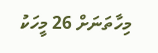މިހާތަނަށް 26 މީހަކު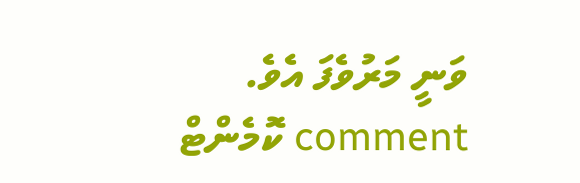ވަނީ މަރުވެފަ އެވެ.
comment ކޮމެންޓް